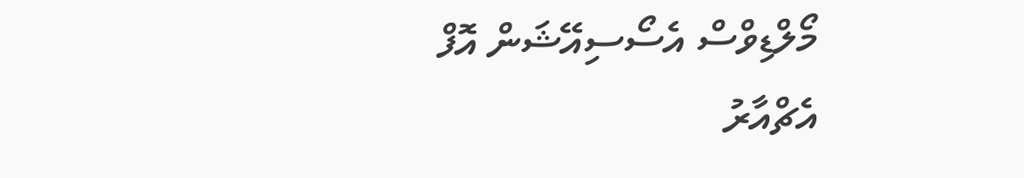މޯލްޑިވްސް އެސޯސިއޭޝަން އޮފް އެޗްއާރު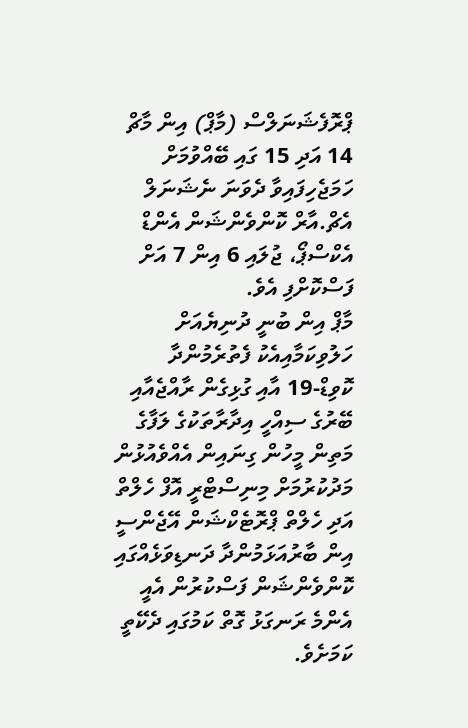ޕްރޮފެޝަނަލްސް (މާޕް) އިން މާޗް 14 އަދި 15 ގައި ބޭއްވުމަށް ހަމަޖެހިފައިވާ ދެވަނަ ނެޝަނަލް އެޗް.އާރް ކޮންވެންޝަން އެންޑް އެކްސްޕޯ، ޖުލައި 6 އިން 7 އަށް ފަސްކޮށްފި އެވެ.
މާޕް އިން ބުނީ ދުނިޔެއަށް ހަލުވިކަމާއިއެކު ފެތުރެމުންދާ ކޮވިޑް-19 އާއި ގުޅިގެން ރާއްޖެއާއި ބޭރުގެ ސިއްހީ އިދާރާތަކުގެ ލަފާގެ މަތިން މީހުން ގިނައިން އެއްވެއުޅުން މަދުކުރުމަށް މިނިސްޓްރީ އޮފް ހެލްތް އަދި ހެލްތް ޕްރޮޓެކްޝަން އޭޖެންސީ އިން ބާރުއަޅަމުންދާ ދަނޑިވަޅެއްގައި ކޮންވެންޝަން ފަސްކުރުން އެއީ އެންމެ ރަނގަޅު ގޮތް ކަމުގައި ދެކޭތީ ކަމަށެވެ.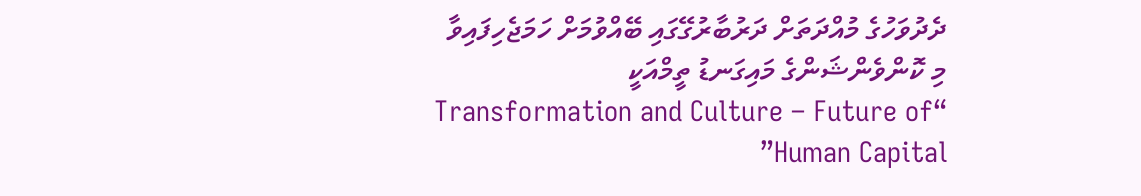ދެދުވަހުގެ މުއްދަތަށް ދަރުބާރުގޭގައި ބޭއްވުމަށް ހަމަޖެހިފައިވާ މި ކޮންވެންޝަންގެ މައިގަނޑު ތީމްއަކީ “Transformation and Culture – Future of Human Capital”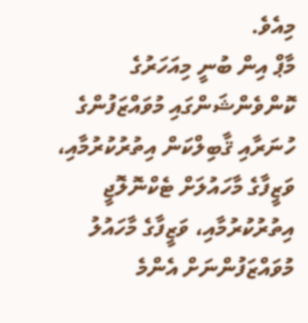މިއެވެ.
މާޕް އިން ބުނީ މިއަހަރުގެ ކޮންވެންޝަންގައި މުވައްޒަފުންގެ ހުނަރާއި ޤާބިލްކަން އިތުރުކުރުމާއި، ވަޒީފާގެ މާހައުލަށް ޓެކްނޮލޮޖީ އިތުރުކުރުމާއި، ވަޒީފާގެ މާހައުލު މުވައްޒަފުންނަށް އެންމެ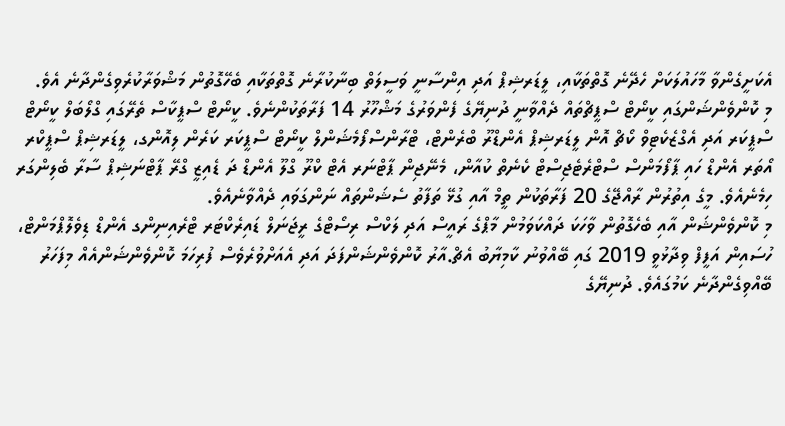އެކަށީގެންވާ މާހައުލަކަށް ހެދޭނެ ގޮތްތަކާއި، ލީޑަރޝިޕް އަދި އިންސާނީ ވަސީލަތް ބިނާކުރާނެ ގޮތްތަކާއި ބެހޭގޮތުން މަޝްވަރާކުރެވިގެންދާނެ އެވެ.
މި ކޮންވެންޝަންގައި ކީނޯޓް ސްޕީޗްތައް ދެއްވާނީ ދުނިޔޭގެ ފެންވަރުގެ މަޝްހޫރު 14 ފަރާތަކުންނެވެ. ކީނޯޓް ސްޕީކާސް ތެރޭގައި ގްލޯބަލް ކީނޯޓް ސްޕީކަރ އަދި އެގްޒެކެޓިވް ކޯޗް އޮން ލީޑަރޝިޕް އެންޑްރޫ ބްރެންޓް، ޓްރާންސްފޯމެޝަންލް ކީނޯޓް ސްޕީކަރ ކަރެން ލިއޮންގ، ލީޑަރޝިޕް ސްޕީކްރ އޯތަރ އެންޑް ހައި ޕާފޯމަންސް ސްޓްރެޓެޖިސްޓް ކެނެތް ކުއާން، މެނޭޖިން ޕާޓްނަރ އެޓް ކްރޫ ގްލޫ އެންޑް ދަ ޑެއިޒީ ގްރޭ ޕާޓްނަޝިޕް ސާރާ ބެލިންގަރ ހިމެނެއެވެ. މީގެ އިތުރުން ރާއްޖޭގެ 20 ފަރާތަކުން ތީމް އާއި ގުޅޭ ތަފާތު ސެޝަންތައް ނަންގަވައި ދެއްވާނެއެވެ.
މި ކޮންވެންޝަން އާއި ބެހެގޮތުން ވާހަކަ ދައްކަވަމުން މާޕްގެ ރައީސް އަދި ލަކްސް ރިސޯޓްގެ ރީޖަނަލް ޑައިރެކްޓަރ ޓްރެއިނިންގ އެންޑް ޑިވެލޮޕްމަންޓް، ހުސައިން އަފީފް ވިދާޅުވީ 2019 ގައި ބޭއްވުނު ކާމިޔާބު އެޗް.އާރު ކޮންވެންޝަންފަދަ އަދި އެއަށްވުރެވެސް ފުރިހަމަ ކޮންވެންޝަންއެއް މިފަހަރު ބޭއްވިގެންދާނެ ކަމުގައެވެ. ދުނިޔޭގެ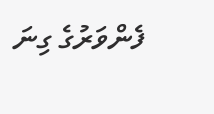ފެންވަރުގެ ގިނަ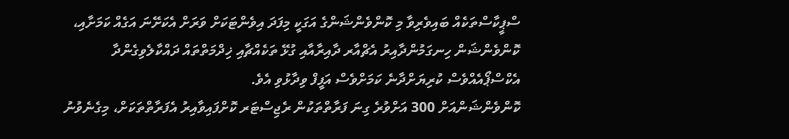ސްޕީކާސްތަކެއް ބައިވެރިވާ މި ކޮންވެންޝަންގެ އަގަކީ މިފަދަ އިވެންޓަކަށް ވަރަށް އެކަށޭނަ އަގެއް ކަމަށާއި، ކޮންވެންޝަން ހިނގަމުންދާއިރު އެޗްއާރ ދާއިރާއާއި ގުޅޭ ތަކެއްޗާއި ޚިދްމަތްތައް ދައްކާލެވިގެންދާ އެކްސްޕޯއެއްވެސް ކުރިޔަށްދާނެ ކަމަށްވެސް އަފީފް ވިދާޅުވި އެވެ.
ކޮންވެންޝަންއަށް 300 އަށްވުރެ ގިނަ ފަރާތްތަކުން ރެޖިސްޓަރ ކޮށްފައިވާއިރު އެފަރާތްތަކަށް، މިގެނެވުނު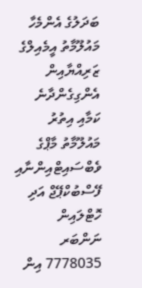ބަދަލުގެ އެންމެހާ މައުލޫމާތު އީމެއިލްގެ ޒަރިއްޔާއިން އެންގިގެންދާނެ ކަމާއި އިތުރު މައުލޫމާތު މާޕްގެ ވެބްސައިޓްއިންނާއި ފޭސްބުކްޕޭޖް އަދި ހޮޓްލައިން ނަންބަރ 7778035 އިން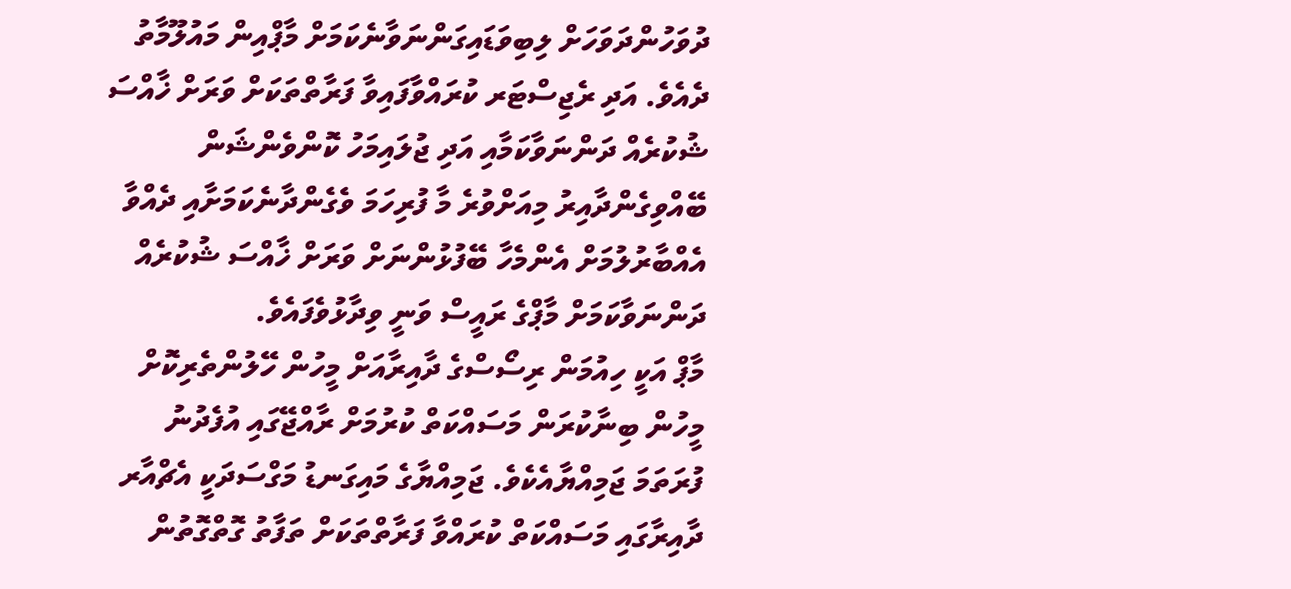ދުވަހުންދަވަހަށް ލިބިވަޑައިގަންނަވާނެކަމަށް މާޕްއިން މައުލޫމާތު ދެއެވެ. އަދި ރެޖިސްޓަރ ކުރައްވާފައިވާ ފަރާތްތަކަށް ވަރަށް ޚާއްސަ ޝުކުރެއް ދަންނަވާކަމާއި އަދި ޖުލައިމަހު ކޮންވެންޝަން ބޭއްވިގެންދާއިރު މިއަށްވުރެ މާ ފުރިހަމަ ވެގެންދާނެކަމަށާއި ދެއްވާ އެއްބާރުލުމަށް އެންމެހާ ބޭފުޅުންނަށް ވަރަށް ޚާއްސަ ޝުކުރެއް ދަންނަވާކަމަށް މާޕްގެ ރައީސް ވަނީ ވިދާޅުވެފައެވެ.
މާޕް އަކީ ހިއުމަން ރިސޯސްގެ ދާއިރާއަށް މީހުން ހޭލުންތެރިކޮށް މީހުން ބިނާކުރަން މަސައްކަތް ކުރުމަށް ރާއްޖޭގައި އުފެދުނު ފުރަތަމަ ޖަމިއްޔާއެކެވެ. ޖަމިއްޔާގެ މައިގަނޑު މަގްސަދަކީ އެޗްއާރ ދާއިރާގައި މަސައްކަތް ކުރައްވާ ފަރާތްތަކަށް ތަފާތު ގޮތްގޮތުން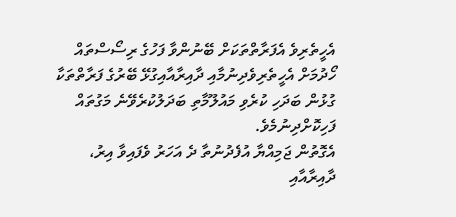އެހީތެރިވެ އެފަރާތްތަކަށް ބޭނުންވާ ފަހުގެ ރިސޯސްތައް ހޯދުމަށް އެހީތެރިވެދިނުމާއި ދާއިރާއާއިގުޅޭ ބޭރުގެ ފަރާތްތަކާ ގުޅުން ބަދަހި ކުރެވި މައުލޫމާތި ބަދަލުކުރެވޭނެ މަގުތައް ފަހިކޮށްދިނުމެވެ.
އެގޮތުން ޖަމިއްޔާ އުފެދުނުތާ ދެ އަހަރު ވެފައިވާ އިރު، ދާއިރާއާއި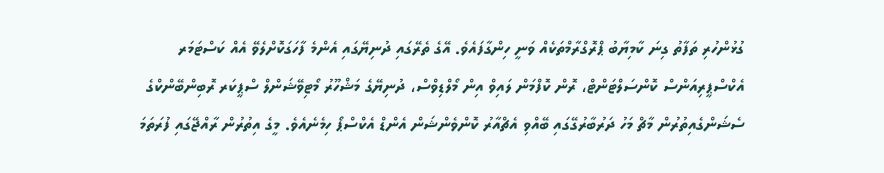ގުޅުންހުރި ތަފާތު ގިނަ ކާމިޔާބު ޕްރޮގްރާމްތަކެއް ވަނީ ހިންގާފައެވެ. އޭގެ ތެރޭގައި ދުނިޔޭގައި އެންމެ ފާހަގަކޮށްލެވޭ އެއް ކަސްޓަމަރ އެކްސްޕީރިއަންސް ކޮންސަލްޓަންޓް، ރޮން ކޮފްމަން ލައިވް އިން މޯލްޑިވްސް، ދުނިޔޭގެ މަޝްހޫރު މޯޓިވޭޝަންލް ސްޕީކަރ ރޮބިންބޭންކްގެ ސެޝަންގެއިތުރުން މާޗް މަހު ދަރުބާރުގޭގައި ބޭއްވި އެޗްއާރު ކޮންވެންޝަން އެންޑް އެކްސްޕޯ ހިމެނެއެވެ. މީގެ އިތުރުން ރާއްޖޭގައި ފުރަތަމަ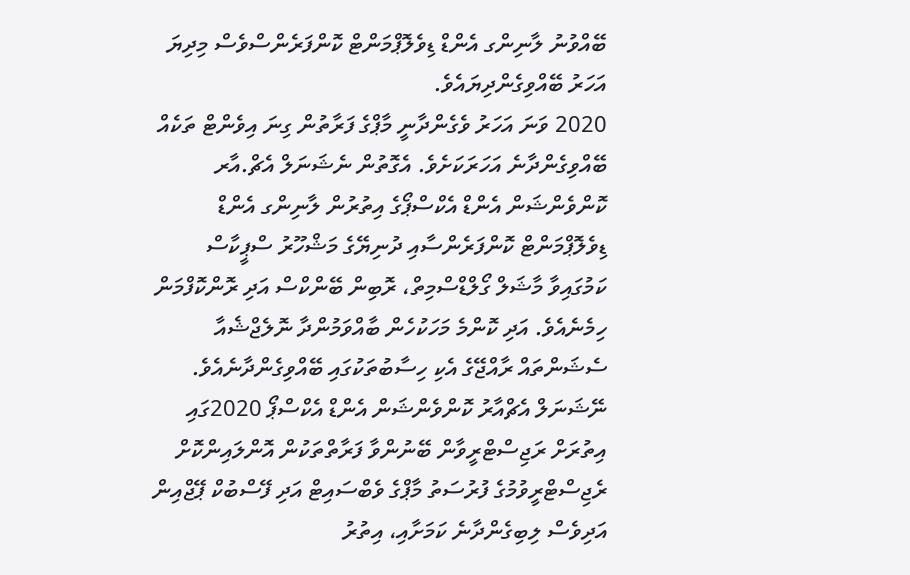ބޭއްވުނު ލާނިންގ އެންޑް ޑިވެލޮޕްމަންޓް ކޮންފަރެންސްވެސް މިދިޔަ އަހަރު ބޭއްވިގެންދިޔައެވެ.
2020 ވަނަ އަހަރު ވެގެންދާނީ މާޕްގެ ފަރާތުން ގިނަ އިވެންޓް ތަކެއް ބޭއްވިގެންދާނެ އަހަރަކަށެވެ. އެގޮތުން ނެޝަނަލް އެޗް.އާރ ކޮންވެންޝަން އެންޑް އެކްސްޕޯގެ އިތުރުން ލާނިންގ އެންޑް ޑިވެލޮޕްމަންޓް ކޮންފަރެންސާއި ދުނިޔޭގެ މަޝްހޫރު ސްޕީކާސް ކަމުގައިވާ މާޝަލް ގޯލްޑްސްމިތް، ރޮބިން ބޭންކްސް އަދި ރޮންކޮފްމަން ހިމެނެއެވެ. އަދި ކޮންމެ މަހަކުހެން ބާއްވަމުންދާ ނޮލެޖްޝެއާ ސެޝަންތައް ރާއްޖޭގެ އެކި ހިސާބުތަކުގައި ބޭއްވިގެންދާނެއެވެ.
ނޭޝަނަލް އެޗްއާރު ކޮންވެންޝަން އެންޑް އެކްސްޕޯ 2020ގައި އިތުރަށް ރަޖިސްޓްރީވާން ބޭނުންވާ ފަރާތްތަކުން އޮންލައިންކޮށް ރެޖިސްޓްރީވުމުގެ ފުރުސަތު މާޕްގެ ވެބްސައިޓް އަދި ފޭސްބުކް ޕޭޖްއިން އަދިވެސް ލިބިގެންދާނެ ކަމަށާއި، އިތުރު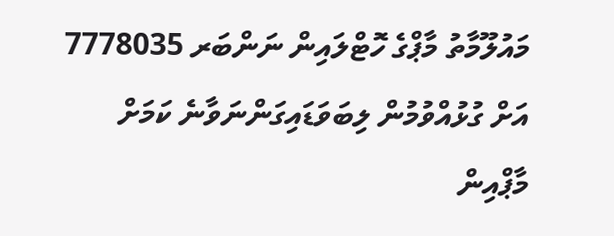މައުލޫމާތު މާޕްގެ ހޮޓްލައިން ނަންބަރ 7778035 އަށް ގުޅުއްވުމުން ލިބަވަޑައިގަންނަވާނެ ކަމަށް މާޕްއިން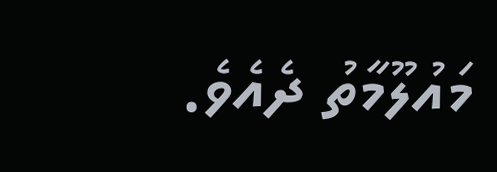މައުލޫމާތު ދެއެވެ.